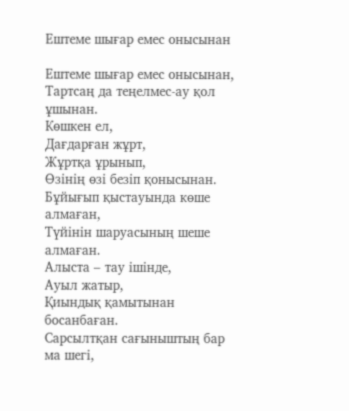Ештеме шығар емес онысынан

Ештеме шығар емес онысынан,
Тартсаң да теңелмес-ау қол ұшынан.
Көшкен ел,
Дағдарған жұрт,
Жұртқа ұрынып,
Өзінің өзі безіп қонысынан.
Бұйығып қыстауында көше алмаған,
Түйінін шаруасының шеше алмаған.
Алыста – тау ішінде,
Ауыл жатыр,
Қиындық қамытынан босанбаған.
Сарсылтқан сағыныштың бар ма шегі,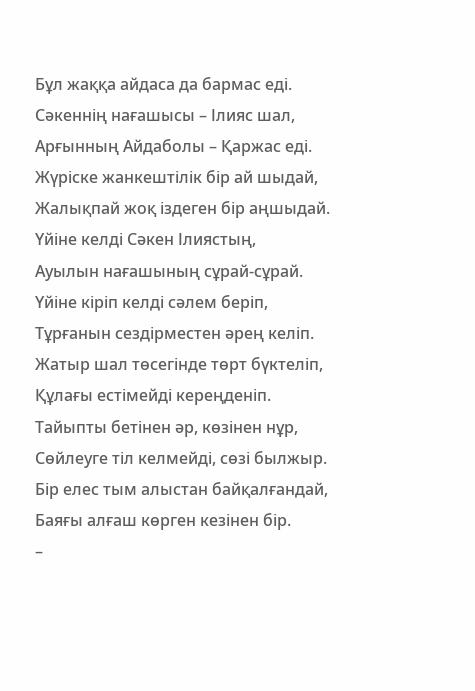Бұл жаққа айдаса да бармас еді.
Сәкеннің нағашысы – Ілияс шал,
Арғынның Айдаболы – Қаржас еді.
Жүріске жанкештілік бір ай шыдай,
Жалықпай жоқ іздеген бір аңшыдай.
Үйіне келді Сәкен Ілиястың,
Ауылын нағашының сұрай-сұрай.
Үйіне кіріп келді сәлем беріп,
Тұрғанын сездірместен әрең келіп.
Жатыр шал төсегінде төрт бүктеліп,
Құлағы естімейді кереңденіп.
Тайыпты бетінен әр, көзінен нұр,
Сөйлеуге тіл келмейді, сөзі былжыр.
Бір елес тым алыстан байқалғандай,
Баяғы алғаш көрген кезінен бір.
–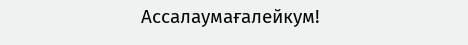Ассалаумағалейкум!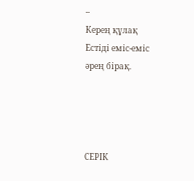–
Керең құлақ
Естіді еміс-еміс әрең бірақ.




СЕРІК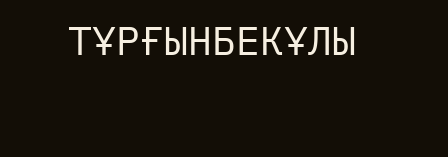ТҰРҒЫНБЕКҰЛЫ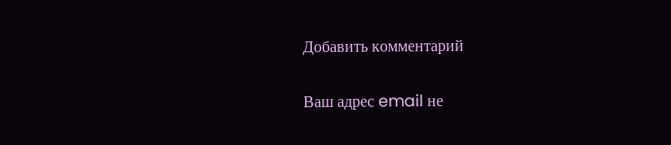Добавить комментарий

Ваш адрес email не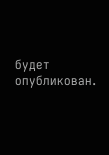будет опубликован.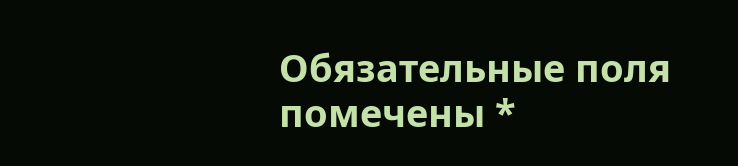Обязательные поля помечены *